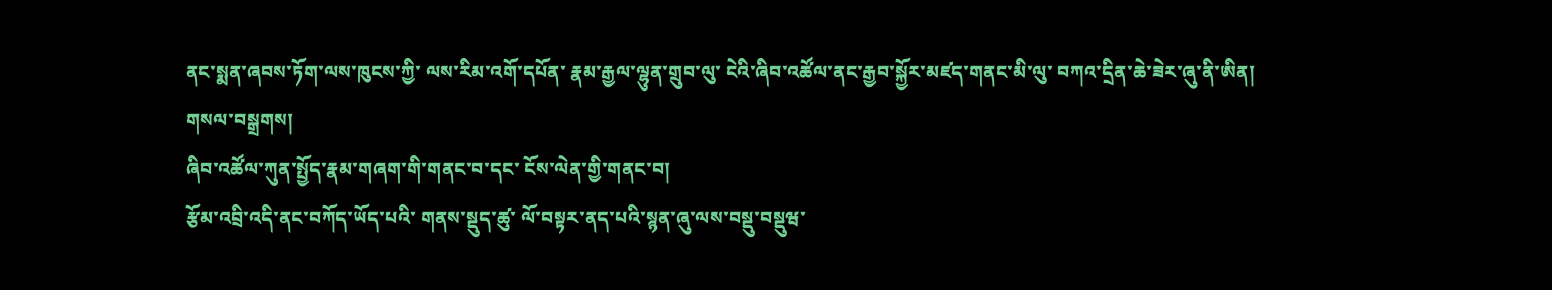ནང་སྨན་ཞབས་ཏོག་ལས་ཁུངས་ཀྱི་ ལས་རིམ་འགོ་དཔོན་ རྣམ་རྒྱལ་ལྷུན་གྲུབ་ལུ་ ངེའི་ཞིབ་འཚོལ་ནང་རྒྱབ་སྐྱོར་མཛད་གནང་མི་ལུ་ བཀའ་དྲིན་ཆེ་ཟེར་ཞུ་ནི་ཨིན།
གསལ་བསྒྲགས།
ཞིབ་འཚོལ་ཀུན་སྤྱོད་རྣམ་གཞག་གི་གནང་བ་དང་ ངོས་ལེན་གྱི་གནང་བ།
རྩོམ་འབྲི་འདི་ནང་བཀོད་ཡོད་པའི་ གནས་སྡུད་ཚུ་ ལོ་བསྟར་ནད་པའི་སྙན་ཞུ་ལས་བསྡུ་བསྡུཝ་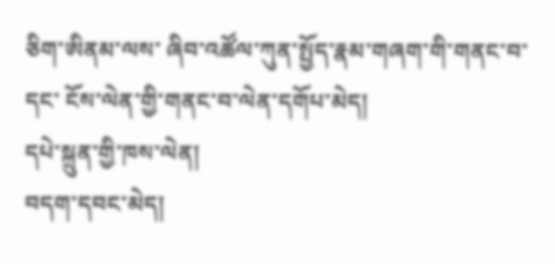ཅིག་ཨིནམ་ལས་ ཞིབ་འཚོལ་ཀུན་སྤྱོད་རྣམ་གཞག་གི་གནང་བ་དང་ ངོས་ལེན་གྱི་གནང་བ་ལེན་དགོཔ་མེད།
དཔེ་སྐྲུན་གྱི་ཁས་ལེན།
བདག་དབང་མེད།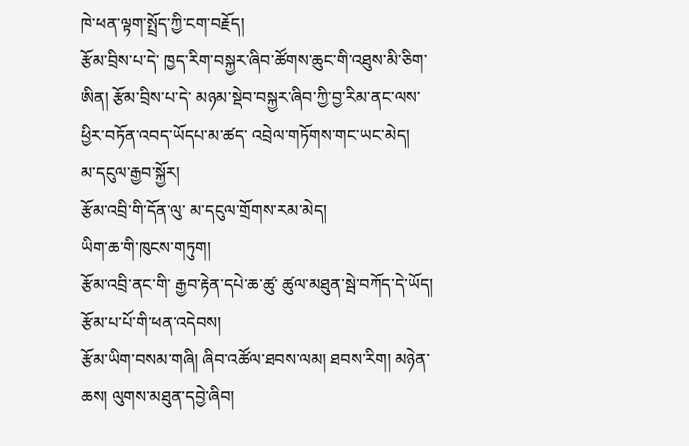ཁེ་ཕན་ལྟག་སྤྲོད་ཀྱི་ངག་བརྗོད།
རྩོམ་བྲིས་པ་དེ་ ཁྱད་རིག་བསྐྱར་ཞིབ་ཚོགས་ཆུང་གི་འཐུས་མི་ཅིག་ཨིན། རྩོམ་བྲིས་པ་དེ་ མཉམ་སྡེབ་བསྐྱར་ཞིབ་ཀྱི་བྱ་རིམ་ནང་ལས་ ཕྱིར་བཏོན་འབད་ཡོདཔ་མ་ཚད་ འབྲེལ་གཏོགས་གང་ཡང་མེད།
མ་དངུལ་རྒྱབ་སྐྱོར།
རྩོམ་འབྲི་གི་དོན་ལུ་ མ་དངུལ་གྲོགས་རམ་མེད།
ཡིག་ཆ་གི་ཁུངས་གཏུག།
རྩོམ་འབྲི་ནང་གི་ རྒྱབ་རྟེན་དཔེ་ཆ་ཚུ་ ཚུལ་མཐུན་སྦེ་བཀོད་དེ་ཡོད།
རྩོམ་པ་པོ་གི་ཕན་འདེབས།
རྩོམ་ཡིག་བསམ་གཞི། ཞིབ་འཚོལ་ཐབས་ལམ། ཐབས་རིག། མཉེན་ཆས། ལུགས་མཐུན་དབྱེ་ཞིབ།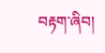བརྟག་ཞིབ།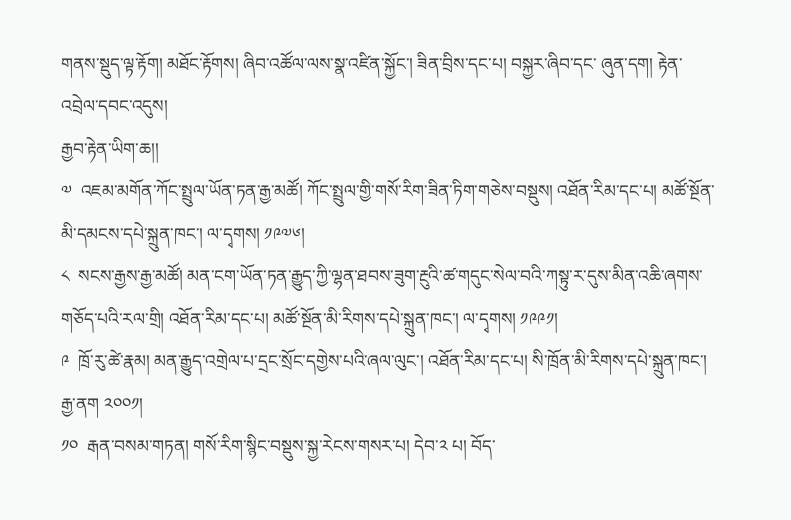གནས་སྡུད་ལྟ་རྟོག། མཐོང་རྟོགས། ཞིབ་འཚོལ་ལས་སྣ་འཛིན་སྐྱོང་། ཟིན་བྲིས་དང་པ། བསྐྱར་ཞིབ་དང་ ཞུན་དག། རྟེན་འབྲེལ་དབང་འདུས།
རྒྱབ་རྟེན་ཡིག་ཆ།།
༧  འཇམ་མགོན་ཀོང་སྤྲུལ་ཡོན་ཏན་རྒྱ་མཚོ། ཀོང་སྤྲུལ་གྱི་གསོ་རིག་ཟིན་ཏིག་གཅེས་བསྡུས། འཐོན་རིམ་དང་པ། མཚོ་སྔོན་མི་དམངས་དཔེ་སྐྲུན་ཁང་། ལ་དྭགས། ༡༩༧༦།
༨  སངས་རྒྱས་རྒྱ་མཚོ། མན་ངག་ཡོན་ཏན་རྒྱུད་ཀྱི་ལྷན་ཐབས་ཟུག་རྔུའི་ཚ་གདུང་སེལ་བའི་ཀསྟུ་ར་དུས་མིན་འཆི་ཞགས་གཅོད་པའི་རལ་གྲི། འཐོན་རིམ་དང་པ། མཚོ་སྔོན་མི་རིགས་དཔེ་སྐྲུན་ཁང་། ལ་དྭགས། ༡༩༩༡།
༩  ཁྲོ་རུ་ཚེ་རྣམ། མན་རྒྱུད་འགྲེལ་པ་དྲང་སྲོང་དགྱེས་པའི་ཞལ་ལུང་། འཐོན་རིམ་དང་པ། སི་ཁྲོན་མི་རིགས་དཔེ་སྐྲུན་ཁང་། རྒྱ་ནག ༢༠༠༡།
༡༠  རྒན་བསམ་གཏན། གསོ་རིག་སྙིང་བསྡུས་སྐྱ་རེངས་གསར་པ། དེབ་༢ པ། བོད་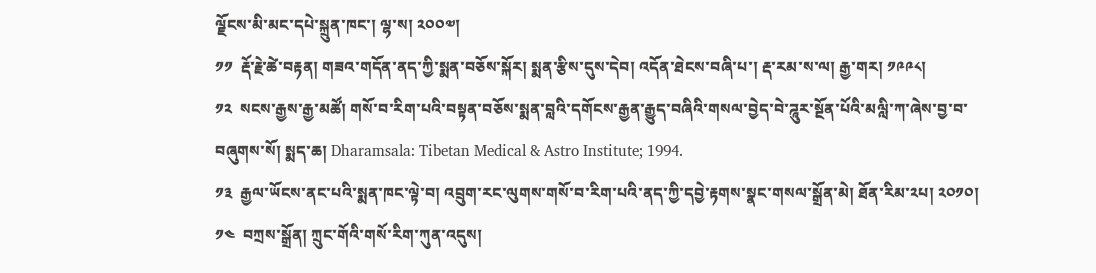ལྗོངས་མི་མང་དཔེ་སྐྲུན་ཁང་། ལྷ་ས། ༢༠༠༧།
༡༡  རྡོ་རྗེ་ཚེ་བརྟན། གཟའ་གདོན་ནད་ཀྱི་སྨན་བཅོས་སྐོར། སྨན་རྩིས་དུས་དེབ། འདོན་ཐེངས་བཞི་པ་། རྡ་རམ་ས་ལ། རྒྱ་གར། ༡༩༩༨།
༡༢  སངས་རྒྱས་རྒྱ་མཚོ། གསོ་བ་རིག་པའི་བསྟན་བཅོས་སྨན་བླའི་དགོངས་རྒྱན་རྒྱུད་བཞིའི་གསལ་བྱེད་བེ་ཌཱུར་སྔོན་པོའི་མལླི་ཀ་ཞེས་བྱ་བ་བཞུགས་སོ། སྨད་ཆ། Dharamsala: Tibetan Medical & Astro Institute; 1994.
༡༣  རྒྱལ་ཡོངས་ནང་པའི་སྨན་ཁང་ལྟེ་བ། འབྲུག་རང་ལུགས་གསོ་བ་རིག་པའི་ནད་ཀྱི་དབྱེ་རྟགས་སྣང་གསལ་སྒྲོན་མེ། ཐོན་རིམ་༢པ། ༢༠༡༠།
༡༤  བཀྲས་སྒྲོན། ཀྲུང་གོའི་གསོ་རིག་ཀུན་འདུས།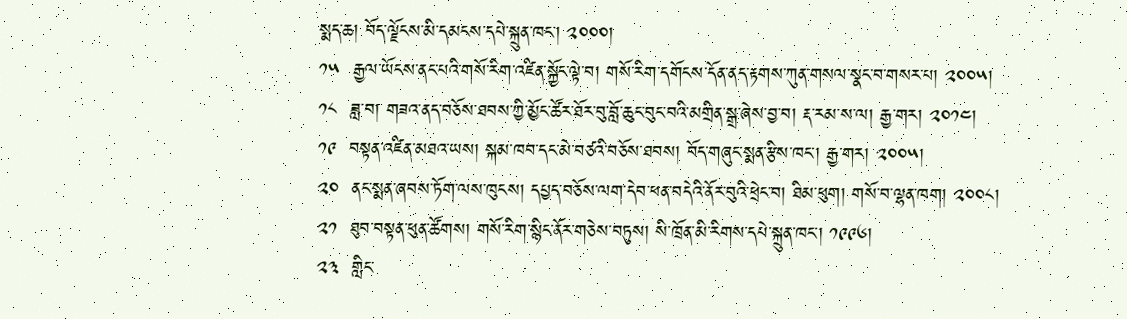སྨད་ཆ། བོད་ལྗོངས་མི་དམངས་དཔེ་སྐྲུན་ཁང་། ༢༠༠༠།
༡༥  རྒྱལ་ཡོངས་ནང་པའི་གསོ་རིག་འཛིན་སྐྱོང་ལྟེ་བ། གསོ་རིག་དགོངས་དོན་ནད་རྟགས་ཀུན་གསལ་སྣང་བ་གསར་པ། ༢༠༠༥།
༡༨  ཟླ་བ། གཟའ་ནད་བཅོས་ཐབས་ཀྱི་མྱོང་ཚོར་ཐོར་བུ་བློ་ཆུང་བུང་བའི་མགྲིན་སྒྲ་ཞེས་བྱ་བ། རྡ་རམ་ས་ལ། རྒྱ་གར། ༢༠༡༤།
༡༩  བསྟན་འཛིན་མཐའ་ཡས། སྐམ་ཁབ་དང་མེ་བཙའི་བཅོས་ཐབས། བོད་གཞུང་སྨན་རྩིས་ཁང་། རྒྱ་གར། ༢༠༠༥།
༢༠  ནང་སྨན་ཞབས་ཏོག་ལས་ཁུངས། དཔྱད་བཅོས་ལག་དེབ་ཕན་བདེའི་ནོར་བུའི་ཕྲེང་བ། ཐིམ་ཕུག། གསོ་བ་ལྷན་ཁག། ༢༠༠༨།
༢༡  ཐུབ་བསྟན་ཕུན་ཚོགས། གསོ་རིག་སྙིང་ནོར་གཅེས་བཏུས། སི་ཁྲོན་མི་རིགས་དཔེ་སྐྲུན་ཁང་། ༡༩༩༦།
༢༣  གླིང་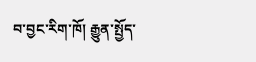བ་བྱང་རིག་ཁོ། རྒྱུན་སྤྱོད་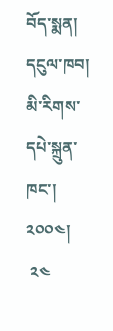བོད་སྨན། དངུལ་ཁབ། མི་རིགས་དཔེ་སྐྲུན་ཁང་། ༢༠༠༤།
 ༢༤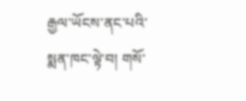རྒྱལ་ཡོངས་ནང་པའི་སྨན་ཁང་ལྟེ་བ། གསོ་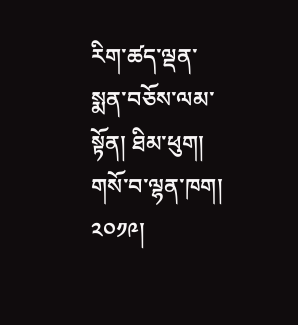རིག་ཚད་ལྡན་སྨན་བཅོས་ལམ་སྟོན། ཐིམ་ཕུག། གསོ་བ་ལྷན་ཁག། ༢༠༡༩།